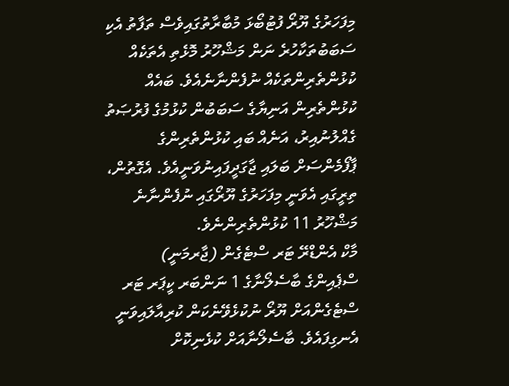މިފަހަރުގެ ޔޫރޯ ފުޓުބޯޅަ މުބާރާތުގައިވެސް ތަފާތު އެކި ސަބަބުތަކާހުރެ ނަން މަޝްހޫރު މޮޅެތި އެތަކެއް ކުޅުންތެރިންތަކެއް ނުފެންނާނެއެވެ. ބައެއް ކުޅުންތެރިން އަނިޔާގެ ސަބަބުން ކުޅުމުގެ ފުރުޞަތު ގެއްލުނުއިރު، އަނެއް ބައި ކުޅުންތެރިންގެ ޕާފޯމެންސަށް ބަލައި ޖާގަދީފައިނުވަނީއެވެ. އެގޮތުން، ތިރީގައި އެވަނީ މިފަހަރުގެ ޔޫރޯގައި ނުފެންނާނެ މަޝްހޫރު 11 ކުޅުންތެރިންނެވެ.
މާކް އެންޑްރޭ ޓަރ ސްޓެގެން (ޖާރމަނީ)
ސްޕެއިންގެ ބާސެލޯނާގެ 1 ނަންބަރ ކީޕަރ ޓަރ ސްޓެގެންއަށް ޔޫރޯ ނުކުޅެވޭނެކަން ކުރިއާލައިވަނީ އެނގިފައެވެ. ބާސެލޯނާއަށް ކުޅެނިކޮށް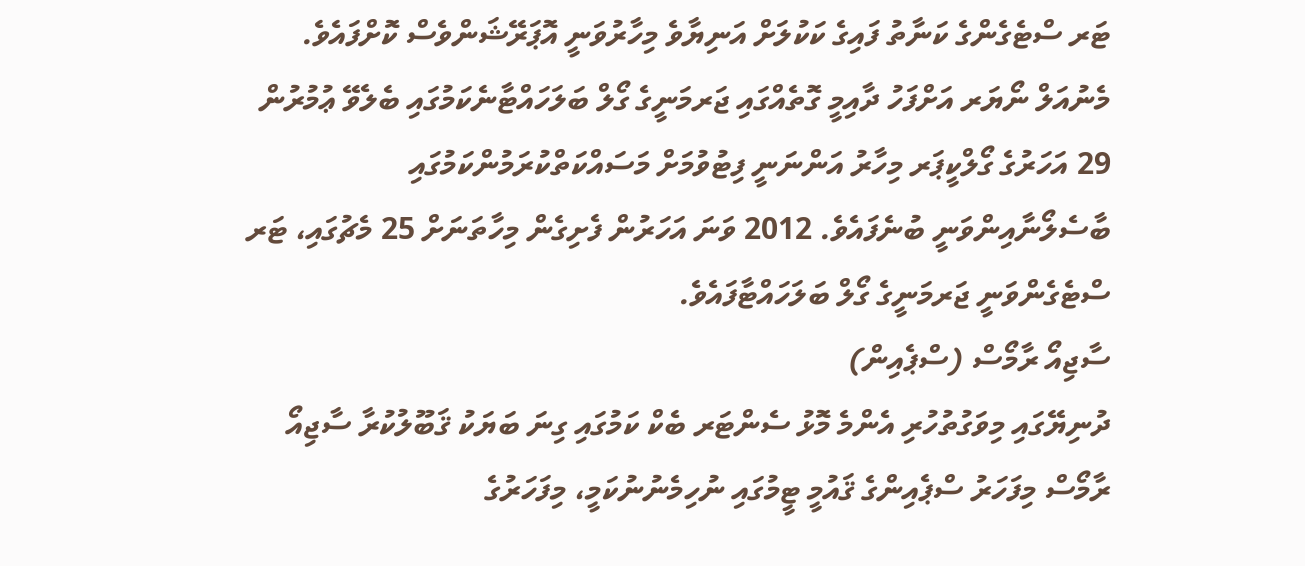ޓަރ ސްޓެގެންގެ ކަނާތު ފައިގެ ކަކުލަށް އަނިޔާވެ މިހާރުވަނީ އޮޕަރޭޝަންވެސް ކޮށްފައެވެ. މެނުއަލް ނޯޔަރ އަށްފަހު ދާއިމީ ގޮތެއްގައި ޖަރމަނީގެ ގޯލް ބަލަހައްޓާނެކަމުގައި ބެލެވޭ ޢުމުރުން 29 އަހަރުގެ ގޯލްކީޕަރ މިހާރު އަންނަނީ ފިޓުވުމަށް މަސައްކަތްކުރަމުންކަމުގައި ބާސެލޯނާއިންވަނީ ބުނެފައެވެ. 2012 ވަނަ އަހަރުން ފެށިގެން މިހާތަނަށް 25 މެޗުގައި، ޓަރ ސްޓެގެންވަނީ ޖަރމަނީގެ ގޯލް ބަލަހައްޓާފައެވެ.
ސާޖިއޯ ރާމޯސް (ސްޕެއިން)
ދުނިޔޭގައި މިވަގުތުހުރި އެންމެ މޮޅު ސެންޓަރ ބެކް ކަމުގައި ގިނަ ބަޔަކު ޤަބޫލުކުރާ ސާޖިއޯ ރާމޯސް މިފަހަރު ސްޕެއިންގެ ޤައުމީ ޓީމުގައި ނުހިމެނުނުކަމީ، މިފަހަރުގެ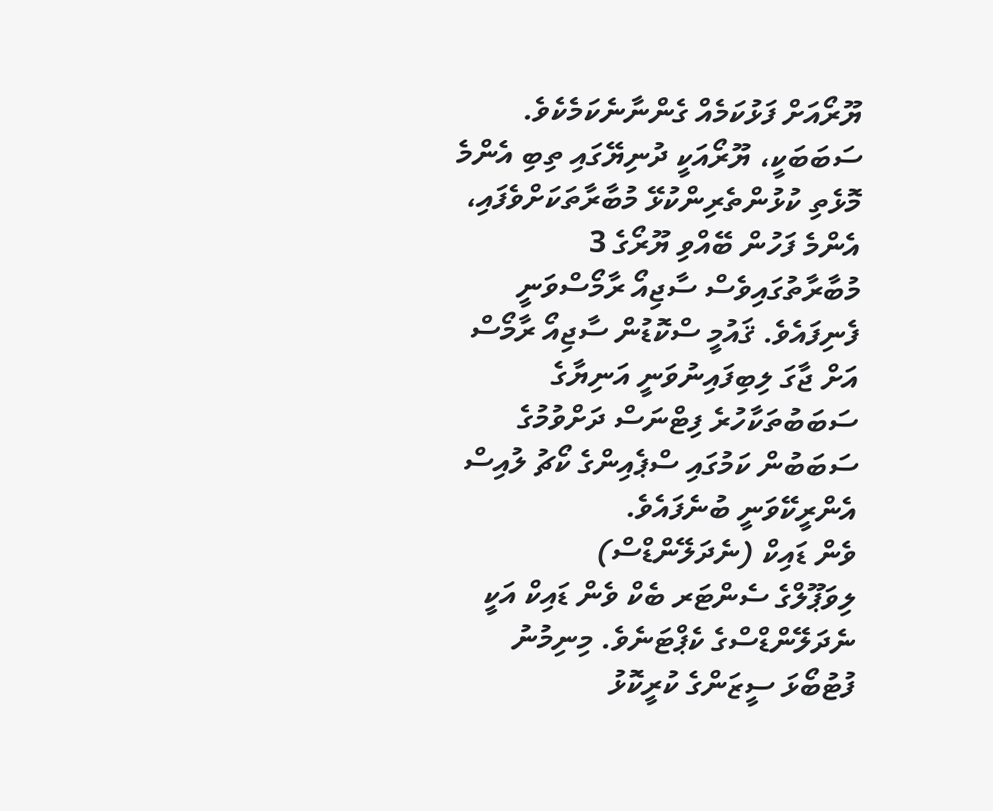ޔޫރޯއަށް ފަޅުކަމެއް ގެންނާނެކަމެކެވެ. ސަބަބަކީ، ޔޫރޯއަކީ ދުނިޔޭގައި ތިބި އެންމެ މޮޅެތި ކުޅުންތެރިންކުޅޭ މުބާރާތަކަށްވެފައި، އެންމެ ފަހުން ބޭއްވި ޔޫރޯގެ 3 މުބާރާތުގައިވެސް ސާޖިއޯ ރާމޯސްވަނީ ފެނިފައެވެ. ޤައުމީ ސްކޮޑުން ސާޖިއޯ ރާމޯސް އަށް ޖާގަ ލިބިފައިނުވަނީ އަނިޔާގެ ސަބަބުތަކާހުރެ ފިޓްނަސް ދަށްވުމުގެ ސަބަބުން ކަމުގައި ސްޕެއިންގެ ކޯޗު ލުއިސް އެންރީކޭވަނީ ބުނެފައެވެ.
ވެން ޑައިކް (ނެދަލޭންޑްސް)
ލިވަޕޫލްގެ ސެންޓަރ ބެކް ވެން ޑައިކް އަކީ ނެދަލޭންޑްސްގެ ކެޕްޓަނެވެ. މިނިމުނު ފުޓުބޯޅަ ސީޒަންގެ ކުރީކޮޅު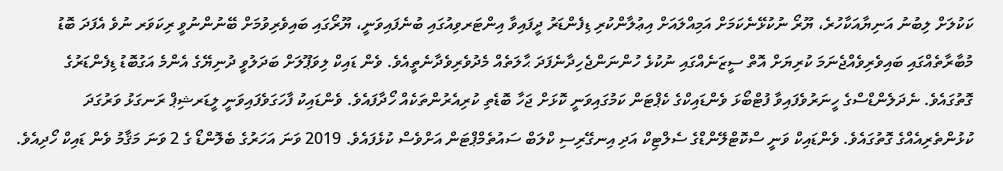ކަކުލަށް ލިބުނު އަނިޔާއަކާހުރެ، ޔޫރޯ ނުކުޅޭނެކަމަށް އަމިއްލައަށް އިޢުލާންކުރި ޑިފެންޑަރު ދީފައިވާ އިންޓަރވިއުގައި ބުނެފައިވަނީ، ޔޫރޯގައި ބައިވެރިވުމަށް ބޭނުންނުވީ ރިކަވަރ ނުވެ އެފަދަ ބޮޑު މުބާރާތެއްގައި ބައިވެރިވެއްޖެނަމަ ކުރިޔަށް އޮތް ސީޒަނެއްގައި ނުކުޅެ ހުންނަންޖެހިދާނެފަދަ ޙާލަތެއް މެދުވެރިވެދާނެތީއެވެ. ވެން ޑައިކް ލިވަޕޫލަށް ބަދަލުވީ ދުނިޔޭގެ އެންމެ އަގުބޮޑު ޑިފެންޑަރުގެ ގޮތުގައެވެ. ނެދަލެންޑްސްގެ ހީނަރުވެފައިވާ ފުޓްބޯޅަ ވެންޑައިކްގެ ކެޕްޓަން ކަމުގައިވަނީ ކޮޅަށް ޖަހާ ބޮޑެތި ކުރިއެރުންތަކެއް ހޯދާފައެވެ. ވެންޑައިކު ފާހަގަވެފައިވަނީ ލީޑަރޝިޕް ރަނގަޅު ވަރުގަދަ ކުޅުންތެރިއެއްގެ ގޮތުގައެވެ. ވެންޑައިކް ވަނީ ސްކޮޓްލޭންޑްގެ ސެލްޓިކް އަދި އިނގޭރިސި ކްލަބް ސައުތެމްޕްޓަން އަށްވެސް ކުޅެފައެވެ. 2019 ވަނަ އަހަރުގެ ބެލޮންޑޯ ގެ 2 ވަނަ މަޤާމު ވެން ޑައިކް ހޯދިއެވެ.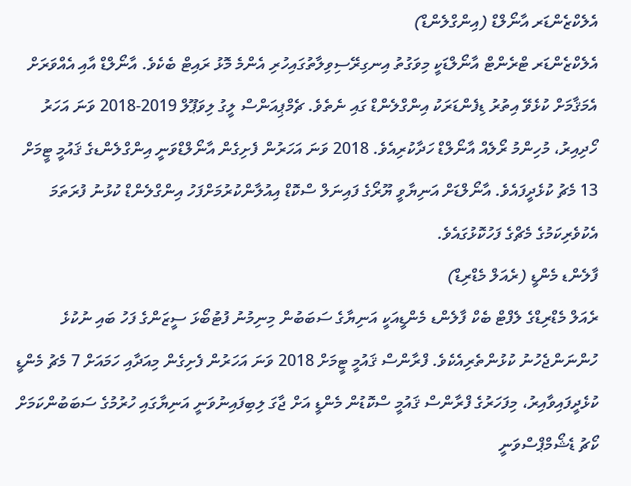އެލެކްޒެންޑަރ އާނޯލްޑް (އިންގްލެންޑް)
އެލެކްޒެންޑަރ ޓްރެންޓް އާނޯލްޑަކީ މިވަގުތު އިނގިރޭސިވިލާތުގައިހުރި އެންމެ މޮޅު ރައިޓް ބެކެވެ. އާނޯލްޑް އާއި އެއްވަރަށް އެމަޤާމަށް ކުޅެވޭ އިތުރު ޑިފެންޑަރަކު އިންގްލެންޑް ގައި ނެތެވެ. ޗެމްޕިއަންސް ލީގު ލިވަޕޫލް 2019-2018 ވަނަ އަހަރު ހޯދިއިރު، މުހިންމު ރޯލެއް އާނޯލްޑް ހަދާކުރިއެވެ. 2018 ވަނަ އަހަރުން ފެށިގެން އާނޯލްޑްވަނީ އިންގްލެންޑގެ ޤައުމީ ޓީމަށް 13 މެޗު ކުޅެދީފައެވެ. އާނޯލްޑަށް އަނިޔާވީ ޔޫރޯގެ ފައިނަލް ސްކޮޑް އިއުލާންކުރުމަށްފަހު އިންގްލެންޑް ކުޅުނު ފުރަތަމަ އެކުވެރިކަމުގެ މެޗްގެ ފަހުކޮޅުގައެވެ.
ފާލެންޑ މެންޑީ (ރެއަލް މެޑްރިޑް)
ރެއަލް މެޑްރިޑްގެ ލެފްޓް ބެކް ފާލެންޑ މެންޑީއަކީ އަނިޔާގެ ސަބަބުން މިނިމުނު ފުޓުބޯޅަ ސީޒަންގެ ފަހު ބައި ނުކުޅެ ހުންނަންޖެހުނު ކުޅުންތެރިއެކެވެ. ފްރާންސް ޤައުމީ ޓީމަށް 2018 ވަނަ އަހަރުން ފެށިގެން މިއަދާއި ހަމައަށް 7 މެޗު މެންޑީ ކުޅެދީފައިވާއިރު، މިފަހަރުގެ ފްރާންސް ޤައުމީ ސްކޮޑުން މެންޑީ އަށް ޖާގަ ލިބިފައިނުވަނީ އަނިޔާގައި ހުރުމުގެ ސަބަބުންކަމަށް ކޯޗު ޑެޝޯމްޕްސްވަނީ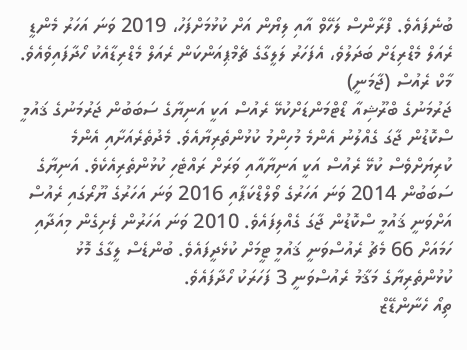ބުނެފައެވެ. ފްރާންސް ލަހޭވް އާއި ލިޔޯން އަށް ކުޅުމަށްފަހު، 2019 ވަނަ އަހަރު މެންޑީ ރެއަލް މެޑްރިޑަށް ބަދަލުވެ، އެފަހަރު ލަލީގާގެ ޗެމްޕިއަންކަން ރެއަލް މެޑްރިޑާއެކު ހޯދާފައިވެއެވެ.
މާކް ރެއުސް (ޖާމަނީ)
ޖަރުމަނުގެ ބްރޫޝިއާ ޑޯޓްމަންޑަށްކުޅޭ ރެއުސް އަކީ އަނިޔާގެ ސަބަބުން ޖަރުމަނުގެ ޤައުމީ ސްކޮޑުން ޖާގަ ގެއްލުނު އެންމެ މުހިންމު ކުޅުންތެރިޔާއެވެ. މެދުތެރެއަށާއި އެންމެ ކުރިޔަށްވެސް ކުޅޭ ރެއުސް އަކީ އަނިޔާއާއި ވަރަށް ރައްޓެހި ކުޅުންތެރިއެކެވެ. އަނިޔާގެ ސަބަބުން 2014 ވަނަ އަހަރުގެ ވޯލްޑްކަޕާއި 2016 ވަނަ އަހަރުގެ ޔޫރޯގައި ރެއުސް އަށްވަނީ ޤައުމީ ސްކޮޑުން ޖާގަ ގެއްލިފައެވެ. 2010 ވަނަ އަހަރުން ފެށިގެން މިއަދާއި ހަމައަށް 66 މެޗު ރެއުސްވަނީ ޤައުމީ ޓީމަށް ކުޅެދީފައެވެ. ބުންޑެސް ލީގާގެ މޮޅު ކުޅުންތެރިޔާގެ މަޤާމު ރެއުސްވަނީ 3 ފަހަރަކު ހޯދާފައެވެ.
ތިއޯ ހެނާންޑޭޒް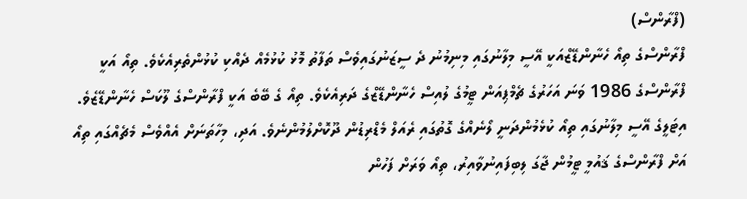(ފްރާންސް)
ފްރާންސްގެ ތިއޯ ހެނާންޑޭޒްއަކީ އޭސީ މިލާނުގައި މިނިމުނު ދެ ސީޒަނުގައިވެސް ތަފާތު މޮޅު ކުޅުމެއް ދެއްކި ކުޅުންތެރިއެކެވެ. ތިއޯ އަކީ ފްރާންސްގެ 1986 ވަނަ އަހަރުގެ ޗެމްޕިއަން ޓީމުގެ ލުއިސް ހެނާންޑޭޒްގެ ދަރިއެކެވެ. ތިއޯ ގެ ބޭބެ އަކީ ފްރާންސްގެ ލޫކަސް ހެނާންޑޭޒެވެ. އިޓަލީގެ އޭސީ މިލާނުގައި ތިއޯ ކުޅެމުންދަނީ ލޯނެއްގެ ގޮތުގައި ރެއަލް މެޑްރިޑުން ދޫކޮށްލުމުންނެވެ. އަދި، މިހާތަނަށް އެއްވެސް މެޗެއްގައި ތިއޯ އަށް ފްރާންސްގެ ޤައުމީ ޓީމުން ޖާގަ ލިބިފައިނުވާއިރު، ތިއޯ ވަރަށް ފަހުން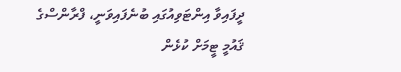ދީފައިވާ އިންޓަވިއުގައި ބުނެފައިވަނީ، ފްރާންސްގެ ޤައުމީ ޓީމަށް ކުޅެން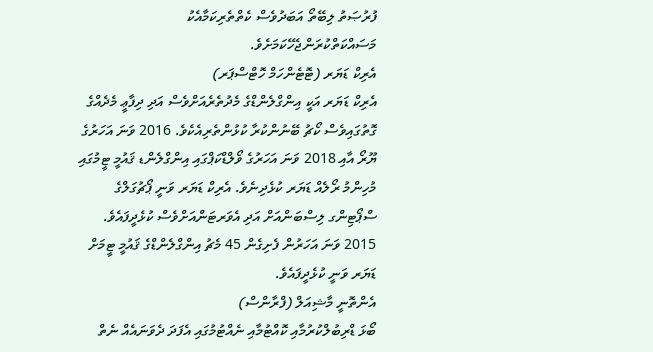ފުރުޞަތު ލިބޭތޯ އަބަދުވެސް ކެތްތެރިކަމާއެކު މަސައްކަތްކުރަންޖެހޭކަމަށެވެ.
އެރިކް ޑަޔަރ (ޓޮޓެންހަމް ހޮޓްސްޕަރ)
އެރިކް ޑަޔަރ އަކީ އިންގްލެންޑްގެ މެދުތެރެއަށްވެސް އަދި ދިފާޢީ މެދެއްގެ ގޮތުގައިވެސް ކޯޗު ބޭނުންކުރާ ކުޅުންތެރިއެކެވެ. 2016 ވަނަ އަހަރުގެ ޔޫރޯ އާއި 2018 ވަނަ އަހަރުގެ ވޯލްޑްކަޕްގައި އިންގްލެންޑ ޤައުމީ ޓީމުގައި މުހިންމު ރޯލެއް ޑަޔަރ ކުޅެދިނެވެ. އެރިކް ޑަޔަރ ވަނީ ޕޯޗުގަލްގެ ސްޕޯޓިންގ ލިސްބަންއަށް އަދި އެވަރޓަންއަށްވެސް ކުޅެދީފައެވެ. 2015 ވަނަ އަހަރުން ފެށިގެން 45 މެޗު އިންގްލެންޑްގެ ޤައުމީ ޓީމަށް ޑަޔަރ ވަނީ ކުޅެދީފައެވެ.
އެންތޮނީ މާޝިއަލް (ފްރާންސް)
ބޯޅަ ޑްރިބުލްކުރުމާއި ކޮއްޓުމާއި ނެއްޓުމުގައި އެފަދަ ދެވަނައެއް ނެތް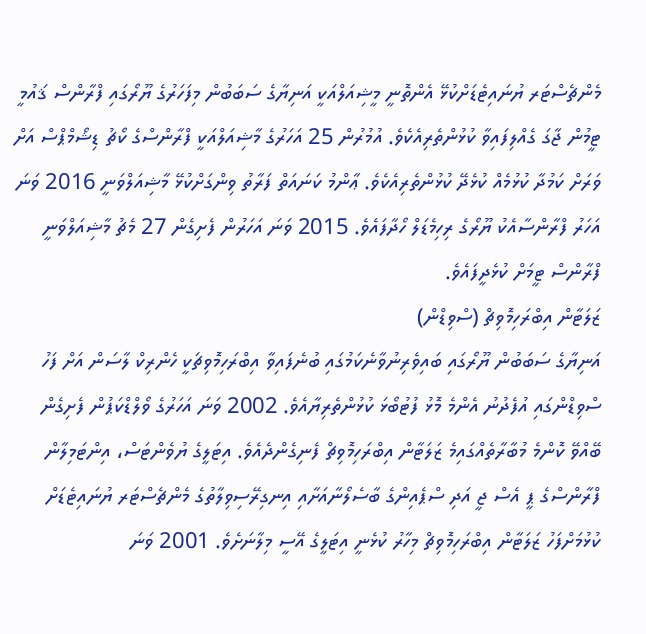މެންޗެސްޓަރ ޔުނައިޓެޑަށްކުޅޭ އެންތޮނީ މީޝިއަލްއަކީ އަނިޔާގެ ސަބަބުން މިފަހަރުގެ ޔޫރޯގައި ފްރާންސް ޤައުމީ ޓީމުން ޖާގަ ގެއްލިފައިވާ ކުޅުންތެރިއެކެވެ. އުމުރުން 25 އަހަރުގެ މާޝިއަލްއަކީ ފްރާންސްގެ ކޯޗު ޑިޝޯމްޕްސް އަށް ވަރަށް ކަމުދާ ކުޅުމެއް ކުޅެދޭ ކުޅުންތެރިއެކެވެ. ޢާންމު ކަނައަތް ފަރާތު ވިންގަށްކުޅޭ މާޝިއަލްވަނީ 2016 ވަނަ އަހަރު ފްރާންސާއެކު ޔޫރޯގެ ރިހިމެޑަލް ހޯދާފައެވެ. 2015 ވަނަ އަހަރުން ފެށިގެން 27 މެޗު މާޝިއަލްވަނީ ފްރާންސް ޓީމަށް ކުޅެދީފައެވެ.
ޒަލަޓާން އިބްރަހިމޮވިޗް (ސްވިޑްން)
އަނިޔާގެ ސަބަބުން ޔޫރޯގައި ބައިވެރިނުވާނެކަމުގައި ބުނެފައިވާ އިބްރަހިމޮވިޗަކީ ހެންރިކް ލާސަން އަށް ފަހު ސްވިޑްންގައި އުފެދުނު އެންމެ މޮޅު ފުޓުބޯޅަ ކުޅުންތެރިޔާއެވެ. 2002 ވަނަ އަހަރުގެ ވޯލްޑްކަޕުން ފެށިގެން ބޭއްވޭ ކޮންމެ މުބާރާތެއްގައިމެ ޒަލަޓާން އިބްރަހިމޮވިޗް ފެނިގެންދެއެވެ. އިޓަލީގެ ޔުވެންޓަސް، އިންޓަމިލާން ފްރާންސްގެ ޕީ އެސް ޖީ އަދި ސްޕެއިންގެ ބާސެލޯނާއަށާއި އިނގިރޭސިވިލާތުގެ މެންޗެސްޓަރ ޔުނައިޓެޑަށް ކުޅުމަށްފަހު ޒަލަޓާން އިބްރަހިމޮވިޗް މިހާރު ކުޅެނީ އިޓަލީގެ އޭސީ މިލާނަށެވެ. 2001 ވަނަ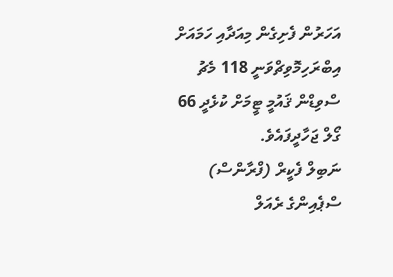އަހަރުން ފެށިގެން މިއަދާއި ހަމައަށް އިބްރަހިމޮވިޗްވަނީ 118 މެޗު ސްވިޑްން ޤައުމީ ޓީމަށް ކުޅެދީ 66 ގޯލް ޖަހާދީފައެވެ.
ނަބިލް ފެކީރް (ފްރާންސް)
ސްޕެއިންގެ ރެއަލް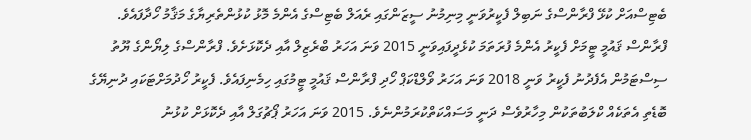ބެޓިސްއަށް ކުޅޭ ފްރާންސްގެ ނަބިލް ފެކީރުވަނީ މިނިމުނު ސީޒަންގައި ރެއަލް ބެޓިސްގެ އެންމެ މޮޅު ކުޅުންތެރިޔާގެ މަޤާމު ހޯދާފައެވެ. ފްރާންސް ޤައުމީ ޓީމަށް ފެކީރު އެންމެ ފުރަތަމަ ކުޅެދީފައިވަނީ 2015 ވަނަ އަހަރު ބްރެޒިލް އާއި ދެކޮޅަށެވެ. ފްރާންސްގެ ލިޔޯންގެ ޔޫތު ސިސްޓަމުން އެފެދުނު ފެކީރު ވަނީ 2018 ވަނަ އަހަރު ވޯލްޑްކަޕް ހޯދި ފްރާންސް ޤައުމީ ޓީމުގައި ހިމެނިފައެވެ. ފެކީރު ހޯދުމަށްޓަކައި ދުނިޔޭގެ ބޮޑެތި އެތަކެއް ކްލަބުތަކުން މިހާރުވެސް ދަނީ މަސައްކަތްކުރަމުންނެވެ. 2015 ވަނަ އަހަރު ޕޯޗުގަލް އާއި ދެކޮޅަށް ކުޅުނު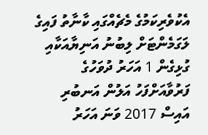އެކުވެރިކަމުގެ މެޗެއްގައި ކާނާތު ފައިގެ ލަގަމެންޓަށް ލިބުނު އަނިޔާއަކާއި ގުޅިގެން 1 އަހަރު ދުވަހުގެ ފަރުވާއަށްފަހު އަލުން އަނބުރި އައިސް 2017 ވަނަ އަހަރު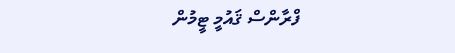ފްރާންސް ޤައުމީ ޓީމުން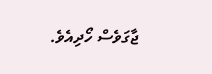ޖާގަވެސް ހޯދިއެވެ.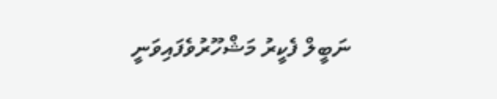ނަބީލް ފެކީރު މަޝްހޫރުވެފައިވަނީ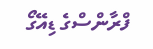ފްރާންސްގެ ޑިއޭގޯ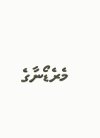މެރެޑޯނާގެ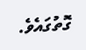ގޮތުގައެވެ.